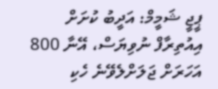ޕީޖީ ޝަމީމް: އަދީބު ކުށަށް އިއުތިރާފް ނުވިޔަސް، އޭނާ 800 އަހަރަށް ޖަލަށްލެވޭނެ ހެކި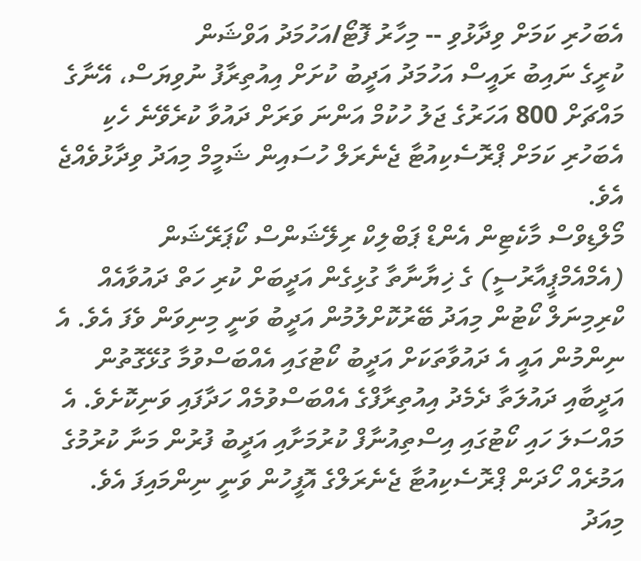އެބަހުރި ކަމަށް ވިދާޅުވި -- މިހާރު ފޮޓޯ/އަހުމަދު އަވްޝަން
ކުރީގެ ނައިބު ރައީސް އަހުމަދު އަދީބު ކުށަށް އިއުތިރާފު ނުވިޔަސް، އޭނާގެ މައްޗަށް 800 އަހަރުގެ ޖަލު ހުކުމް އަންނަ ވަރަށް ދައުވާ ކުރެވޭނެ ހެކި އެބަހުރި ކަމަށް ޕްރޮސެކިއުޓާ ޖެނެރަލް ހުސައިން ޝަމީމް މިއަދު ވިދާޅުވެއްޖެ އެވެ.
މޯލްޑިވްސް މާކެޓިން އެންޑް ޕަބްލިކް ރިލޭޝަންސް ކޯޕަރޭޝަން (އެމްއެމްޕީއާރުސީ) ގެ ޚިޔާނާތާ ގުޅިގެން އަދީބަށް ކުރި ހަތް ދައުވާއެއް ކްރިމިނަލް ކޯޓުން މިއަދު ބޭރުކޮށްލުމުން އަދީބު ވަނީ މިނިވަން ވެފަ އެވެ. އެ ނިންމުން އައީ އެ ދައުވާތަކަށް އަދީބު ކޯޓުގައި އެއްބަސްވުމާ ގުޅޭގޮތުން އަދީބާއި ދައުލަތާ ދެމެދު އިއުތިރާފްގެ އެއްބަސްވުމެއް ހަދާފައި ވަނިކޮށެވެ. އެ މައްސަލަ ހައި ކޯޓުގައި އިސްތިއުނާފް ކުރުމަށާއި އަދީބު ފުރުން މަނާ ކުރުމުގެ އަމުރެއް ހޯދަން ޕްރޮސެކިއުޓާ ޖެނެރަލްގެ އޮފީހުން ވަނީ ނިންމައިފަ އެވެ.
މިއަދު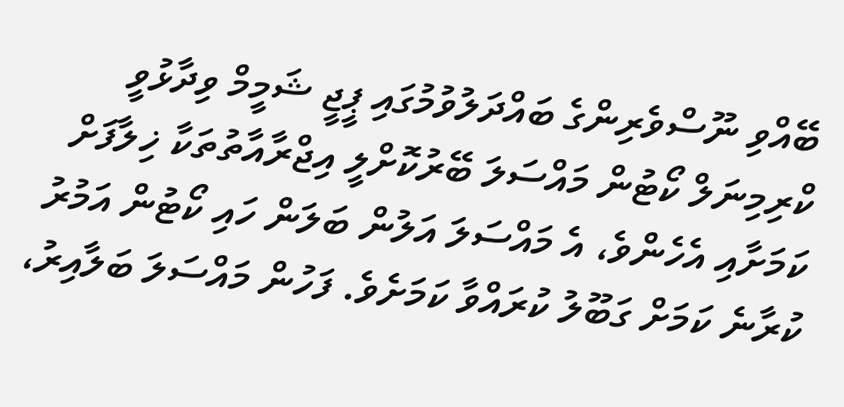ބޭއްވި ނޫސްވެރިންގެ ބައްދަލުވުމުގައި ޕީޖީ ޝަމީމް ވިދާޅުވީ ކްރިމިނަލް ކޯޓުން މައްސަލަ ބޭރުކޮށްލީ އިޖްރާއާތުތަކާ ޚިލާފަށް ކަމަށާއި އެހެންވެ، އެ މައްސަލަ އަލުން ބަލަން ހައި ކޯޓުން އަމުރު ކުރާނެ ކަމަށް ގަބޫލު ކުރައްވާ ކަމަށެވެ. ފަހުން މައްސަލަ ބަލާއިރު،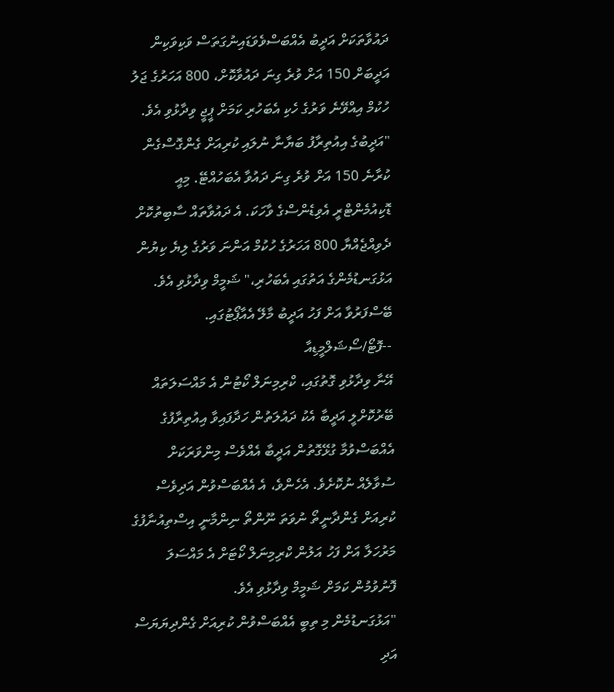ދައުވާތަކަށް އަދީބު އެއްބަސްވެވަޑައިނުގަތަސް ވަކިވަކިން އަދީބަށް 150 އަށް ވުރެ ގިނަ ދައުވާކޮށް، 800 އަހަރުގެ ޖަލު ހުކުމް އިއްވޭނެ ވަރުގެ ހެކި އެބަހުރި ކަމަށް ޕީޖީ ވިދާޅުވި އެވެ.
"އަދީބުގެ އިއުތިރާފު ބަޔާނާ ނުލައި ކުރިއަށް ގެންގޮސްގެން ކުރާނެ 150 އަށް ވުރެ ގިނަ ދައުވާ އެބަހުއްޓޭ. މިއީ ޑޮކިއުމެންޓްރީ އެވިޑެންސްގެ ވާހަކަ. އެ ދައުވާތައް ސާބިތުކޮށް ދެވިއްޖެއްޔާ 800 އަހަރުގެ ހުކުމް އަންނަ ވަރުގެ ލިޔެ ކިޔުން އަޅުގަނޑުމެންގެ އަތުގައި އެބަހުރި،" ޝަމީމް ވިދާޅުވި އެވެ.
ބޭސްފަރުވާ އަށް ފަހު އަދީބު މާލޭ އެއާޕޯޓުގައި. --ފޮޓޯ/ސޯޝަލްމީޑިއާ
އޭނާ ވިދާޅުވި ގޮތުގައި، ކްރިމިނަލް ކޯޓުން އެ މައްސަލަތައް ބޭރުކޮށްލީ އަދީބާ އެކު ދައުލަތުން ހަދާފައިވާ އިއުތިރާފުގެ އެއްބަސްވުމާ ގުޅޭގޮތުން އަދީބާ އެއްވެސް މިންވަރަކަށް ސުވާލެއް ނުކޮށެވެ. އެހެންވެ، އެ އެއްބަސްވުން އަދިވެސް ކުރިއަށް ގެންދާނީތޯ ނުވަތަ ނޫންތޯ ނިންމާނީ އިސްތިއުނާފުގެ މަރުހަލާ އަށް ފަހު އަލުން ކްރިމިނަލް ކޯޓަށް އެ މައްސަލަ ފޮނުވުމުން ކަމަށް ޝަމީމް ވިދާޅުވި އެވެ.
"އަޅުގަނޑުމެން މި ތިބީ އެއްބަސްވުން ކުރިއަށް ގެންދިޔަޔަސް އަދި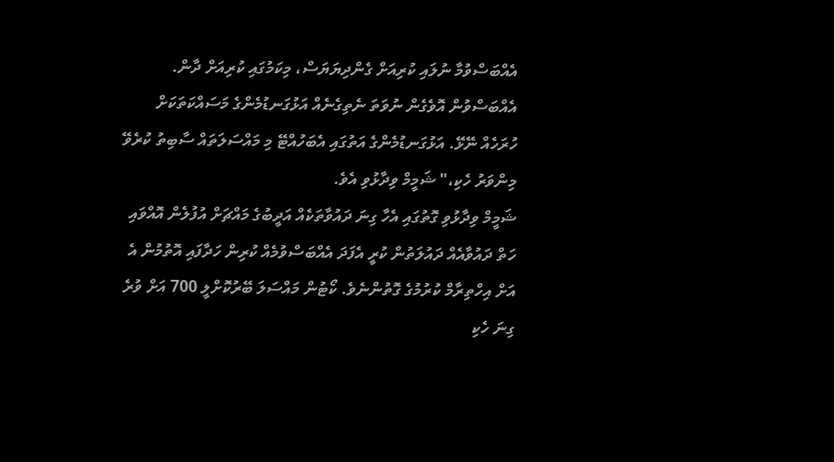އެއްބަސްވުމާ ނުލައި ކުރިއަށް ގެންދިޔަޔަސް، މިކަމުގައި ކުރިއަށް ދާން. އެއްބަސްވުން އޮވެގެން ނުވަތަ ނެތިގެނެއް އަޅުގަނޑުމެންގެ މަސައްކަތަކަށް ހުރަހެއް ނޭޅޭ. އަޅުގަނޑުމެންގެ އަތުގައި އެބަހުއްޓޭ މި މައްސަލަތައް ސާބިތު ކުރެވޭ މިންވަރު ހެކި،" ޝަމީމް ވިދާޅުވި އެވެ.
ޝަމީމް ވިދާޅުވި ގޮތުގައި އެހާ ގިނަ ދައުވާތަކެއް އަދީބުގެ މައްޗަށް އުފުލެން އޮއްވައި ހަތް ދައުވާއެއް ދައުލަތުން ކުރީ އެފަދަ އެއްބަސްވުމެއް ކުރިން ހަދާފައި އޮތުމުން އެ އަށް އިހްތިރާމް ކުރުމުގެ ގޮތުންނެވެ. ކޯޓުން މައްސަލަ ބޭރުކޮށްލީ 700 އަށް ވުރެ ގިނަ ހެކި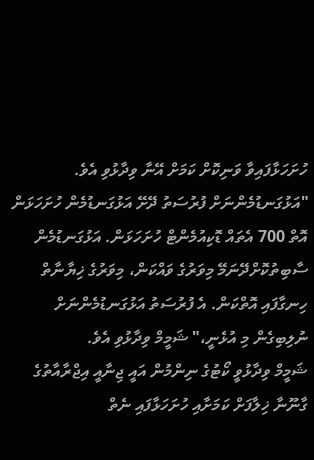ހުށަހަޅާފައިވާ ވަނިކޮށް ކަމަށް އޭނާ ވިދާޅުވި އެވެ.
"އަޅުގަނޑުމެންނަށް ފުރުސަތު ދޭށޭ އަޅުގަނޑުމެން ހުށަހަޅަން އޮތް 700 އެތައް ޑޮކިއުމެންޓް ހުށަހަޅަން. އަޅުގަނޑުމެން ސާބިތުކޮށްދޭނަމޭ މިވަރުގެ ވައްކަން، މިވަރުގެ ޚިޔާނާތް ހިނގާފައި އޮތްކަން. އެ ފުރުސަތު އަޅުގަނޑުމެންނަށް ނުލިބިގެން މި އުޅެނީ،" ޝަމީމް ވިދާޅުވި އެވެ.
ޝަމީމް ވިދާޅުވީ ކޯޓުގެ ނިންމުން އައީ ޖިނާއީ އިޖްރާއާތުގެ ގާނޫނާ ޚިލާފަށް ކަމަށާއި ހުށަހަޅާފައި ނެތް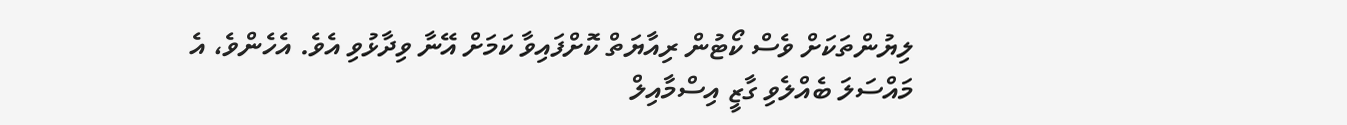ލިޔުންތަކަށް ވެސް ކޯޓުން ރިއާޔަތް ކޮށްފައިވާ ކަމަށް އޭނާ ވިދާޅުވި އެވެ. އެހެންވެ، އެ މައްސަލަ ބެއްލެވި ގާޒީ އިސްމާއިލް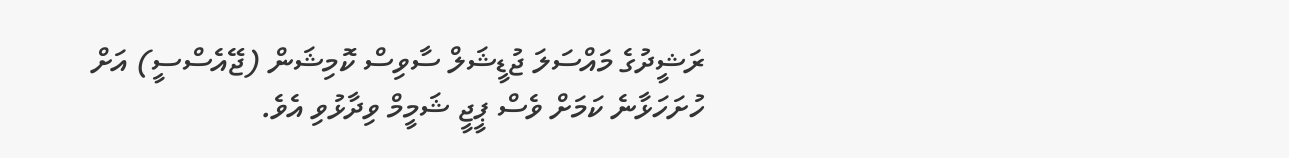ރަޝީދުގެ މައްސަލަ ޖުޑީޝަލް ސާވިސް ކޮމިޝަން (ޖޭއެސްސީ) އަށް ހުށަހަޅާނެ ކަމަށް ވެސް ޕީޖީ ޝަމީމް ވިދާޅުވި އެވެ.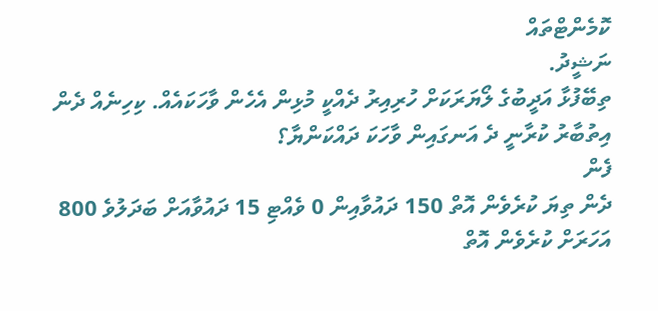ކޮމެންޓްތައް
ނަޝީދު.
ތިބޭފުޅާ އަދީބުގެ ލޯޔަރަކަށް ހުރިއިރު ދެއްކީ މުޅިން އެހެން ވާހަކައެއް. ކިހިނެއް ދެން އިތުބާރު ކުރާނީ ދެ އަނގައިން ވާހަކަ ދައްކަންޔާ؟
ފެން
ދެން ތިޔަ ކުރެވެން އޮތް 150 ދައުވާއިން 0 ވެއްޓި 15 ދައުވާއަށް ބަދަލުވެ 800 އަހަރަށް ކުރެވެން އޮތް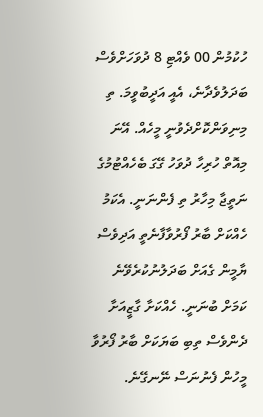ހުކުމުން 00 ވެއްޓި 8 ދުވަހަށްވެސް ބަދަލުވެދާނެ، އެއީ އަދީބުވީމަ. ތި މިނިވަންކޮށްދެވުނީ މީހެއް. އޭނަ މިއޮތް ހުރިހާ ދުވަހު ގޭގަ ބެހެއްޓުމުގެ ނަތީޖާ މިހާރު ތި ފެންނަނީ. އެކަމު ހެއްކަށް ބާރު ފޯރުވާފާނެތީ އަދިވެސް ޔާމީން ގެއަށް ބަދަލުނުކުރެވޭނެ ކަމަށް ބުނަނީ. ހެއްކަށާ ގާޒީއަށާ ދެންވެސް ތިބި ބަޔަކަށް ބާރު ފޯރުވާ މީހުން ފެނުނަސް ނޭނގޭނެ.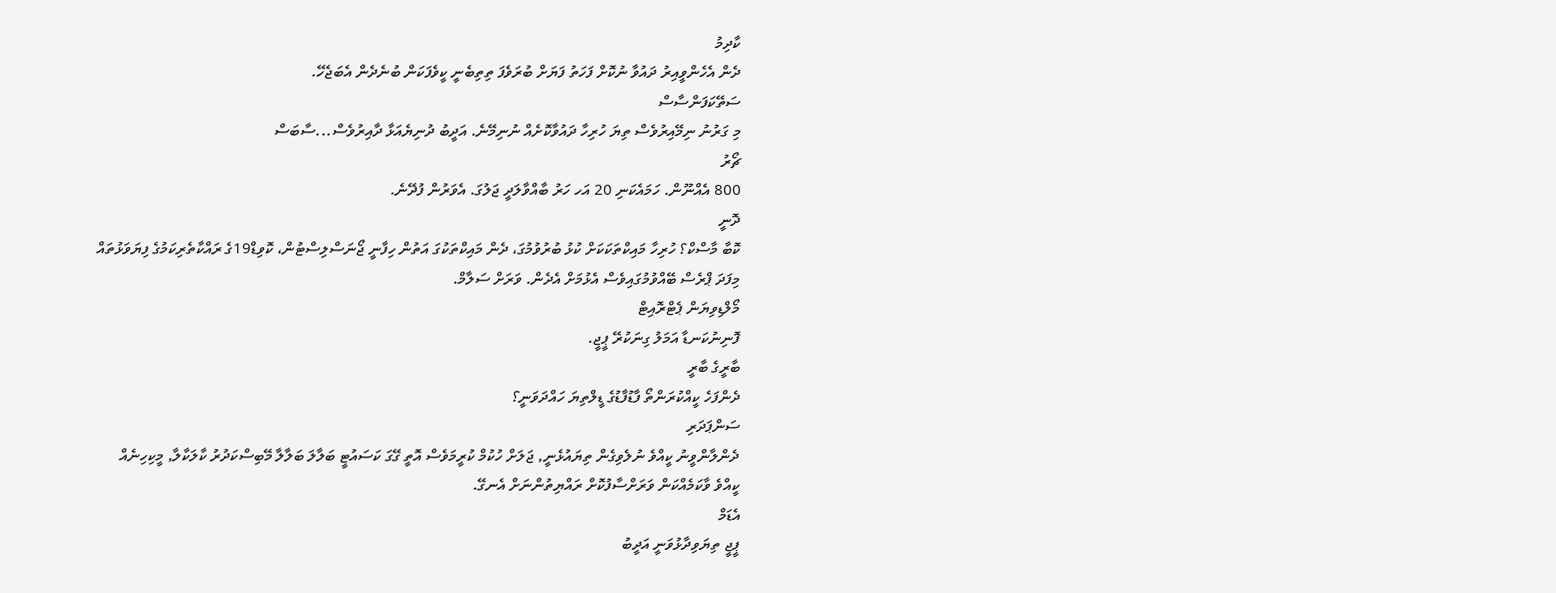ކާދިމު
ދެން އެހެންވީއިރު ދައުވާ ނުކޮށް ފަހަތު ފަޔަށް ބުރަވެފަ ތިތިބެނީ ކީވެފަކަން ބުނެދެން އެބަޖެހޭ.
ސަތޭކަފަންސާސް
މި ގަރުނު ނިމޭއިރުވެސް ތިޔަ ހުރިހާ ދައުވާކޮށެއް ނުނިމޭނެ. އަދީބު ދުނިޔެއަޅާ ދާއިރުވެސް...ސާބަސް
ޗޯރު
800 އެއްނޫން. ހަމައެކަނި 20 އަހ ހަރު ބާއްވާލަދީ ޖަލުގަ. އެވަރުން ފުދޭނެ.
ދޮނީ
ކޮބާ މާސްކް؟ ހުރިހާ މައިކްތަކަކަށް ކުޅު ބުރުވުމުގަ، ދެން މައިކްތަކުގަ އަތުން ހިފާނީ ޖޯނަސްލިސްޓުން، ކޮވިޑް19ގެ ރައްކާތެރިކަމުގެ ފިޔަވަޅުތައް މިފަދަ ޕްރެސް ބޭއްވުމުގައިވެސް އެޅުމަށް އެދެން. ވަރަށް ސަލާމް.
މޯލްޑިވިޔަން ޕެޓްރޮއިޓް
ފޮނިނުކަނޑާ އަމަލު ގިނަކުރޭ ޕީޖީ.
ބާރީގެ ބާރީ
ދެންފަހެ ކީއްކުރަންތޯ ފާޑުފާޑުގެ ޑީލްތިޔަ ހައްދަވަނީ؟
ސަންޕަދަރި
ދެންލާންވީނު ކީއްވެ ނުލެވިގެން ތިޔައުޅެނީ, ޖަލަށް ހުކުމް ކުރީމަވެސް އޮތީ ގޭގަ ކަސައުޓީ ބަލާލަ ބަލާލާ މޭބިސްކަދުރު ކާލަކާލާ, މީކިހިނެއް ކީއްވެ ވާކަމެއްކަން ވަރަށްސާފުކޮށް ރައްޔިތުންނަށް އެނގޭ.
އެޑަމް
ޕީޖީ ތިޔަވިދާޅުވަނީ އަދީބު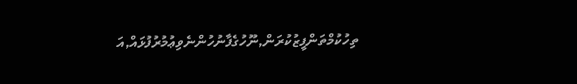ތިހުކުމްތަންފީޒުކުރަން,ނޫހުގެފާނުހުންނެވިޢުމުރުފުޅައް,އަ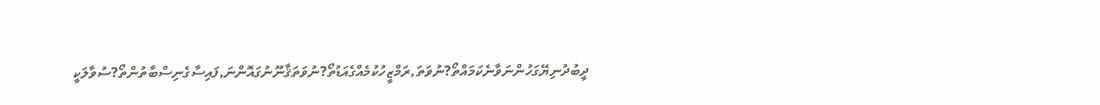ދީބުދުނިޔޭގަހުންނަވާނެކަމައްތޯ?ނުވަތަ,ރަމްޒީހުކުމެއްގެއަޑުތޯ?ނުވަތަޤާނޫނުގައޮންނަ,ފައިސާގެނިސްބާތުންތޯ?ސުވާލަކީ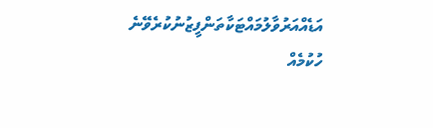އަޑެއްއަރުވާލުމައްޓަކާތަންފީޒުނުކުރެވޭނެ ހުކުމެއް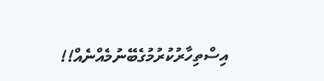އިސްތިހާރުކުރުމުގެބޭނުމެއްނެއް!!